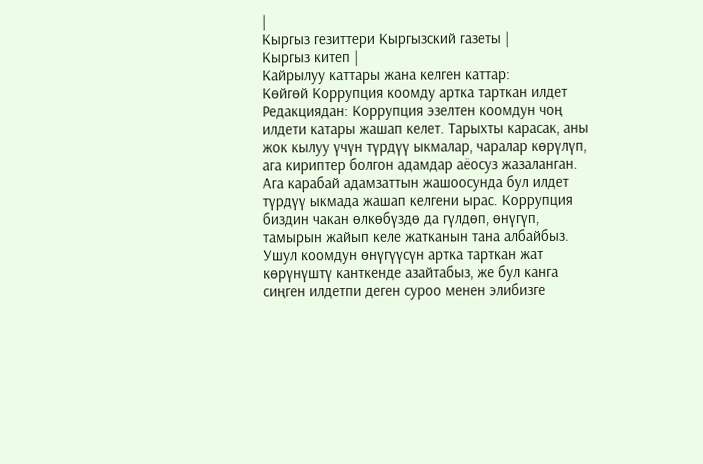|
Кыргыз гезиттери Кыргызский газеты |
Кыргыз китеп |
Кайрылуу каттары жана келген каттар:
Көйгөй Коррупция коомду артка тарткан илдет Редакциядан: Коррупция эзелтен коомдун чоң илдети катары жашап келет. Тарыхты карасак, аны жок кылуу үчүн түрдүү ыкмалар, чаралар көрүлүп, ага кириптер болгон адамдар аёосуз жазаланган. Ага карабай адамзаттын жашоосунда бул илдет түрдүү ыкмада жашап келгени ырас. Коррупция биздин чакан өлкөбүздө да гүлдөп, өнүгүп, тамырын жайып келе жатканын тана албайбыз. Ушул коомдун өнүгүүсүн артка тарткан жат көрүнүштү канткенде азайтабыз, же бул канга сиңген илдетпи деген суроо менен элибизге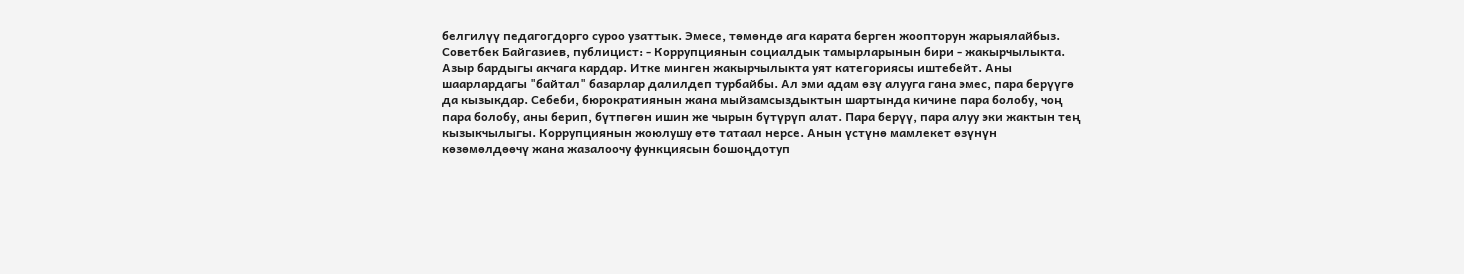белгилүү педагогдорго суроо узаттык. Эмесе, төмөндө ага карата берген жоопторун жарыялайбыз. Советбек Байгазиев, публицист: - Коррупциянын социалдык тамырларынын бири - жакырчылыкта. Азыр бардыгы акчага кардар. Итке минген жакырчылыкта уят категориясы иштебейт. Аны шаарлардагы "байтал" базарлар далилдеп турбайбы. Ал эми адам өзү алууга гана эмес, пара берүүгө да кызыкдар. Себеби, бюрократиянын жана мыйзамсыздыктын шартында кичине пара болобу, чоң пара болобу, аны берип, бүтпөгөн ишин же чырын бүтүрүп алат. Пара берүү, пара алуу эки жактын тең кызыкчылыгы. Коррупциянын жоюлушу өтө татаал нерсе. Анын үстүнө мамлекет өзүнүн көзөмөлдөөчү жана жазалоочу функциясын бошоңдотуп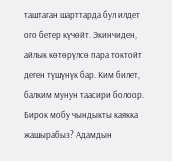таштаган шарттарда бул илдет ого бетер күчөйт. Экинчиден, айлык көтөрүлсө пара токтойт деген түшүнүк бар. Ким билет, балким мунун таасири болоор. Бирок мобу чындыкты каякка жашырабыз? Адамдын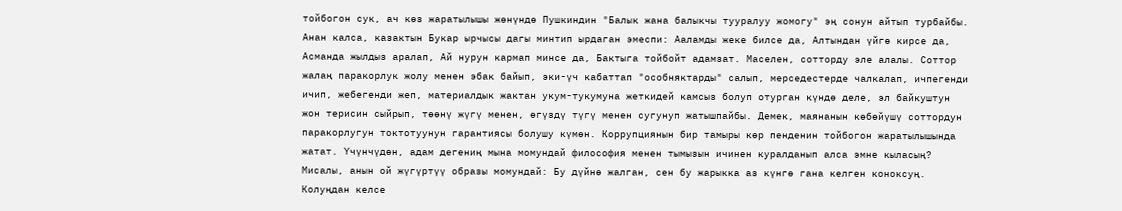тойбогон сук, ач көз жаратылышы жөнүндө Пушкиндин "Балык жана балыкчы тууралуу жомогу" эң сонун айтып турбайбы. Анан калса, казактын Букар ырчысы дагы минтип ырдаган эмеспи: Ааламды жеке билсе да, Алтындан үйгө кирсе да, Асманда жылдыз аралап, Ай нурун кармап минсе да, Бактыга тойбойт адамзат. Маселен, сотторду эле алалы. Соттор жалаң паракорлук жолу менен эбак байып, эки-үч кабаттап "особняктарды" салып, мерседестерде чалкалап, ичпегенди ичип, жебегенди жеп, материалдык жактан укум-тукумуна жеткидей камсыз болуп отурган күндө деле, эл байкуштун жон терисин сыйрып, төөнү жүгү менен, өгүздү түгү менен сугунуп жатышпайбы. Демек, маянанын көбөйүшү соттордун паракорлугун токтотуунун гарантиясы болушу күмөн. Коррупциянын бир тамыры көр пенденин тойбогон жаратылышында жатат. Үчүнчүдөн, адам дегениң мына момундай философия менен тымызын ичинен куралданып алса эмне кыласың? Мисалы, анын ой жүгүртүү образы момундай: Бу дүйнө жалган, сен бу жарыкка аз күнгө гана келген коноксуң. Колуңдан келсе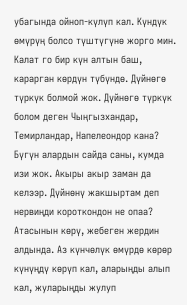убагында ойноп-күлүп кал. Күндүк өмүрүң болсо түштүгүнө жорго мин. Калат го бир күн алтын баш, карарган көрдүн түбүндө. Дүйнөгө түркүк болмой жок. Дүйнөгө түркүк болом деген Чыңгызхандар, Темирландар, Напелеондор кана? Бүгүн алардын сайда саны, кумда изи жок. Акыры акыр заман да келээр. Дүйнөнү жакшыртам деп нервиңди короткондон не опаа? Атасынын көрү, жебеген жердин алдында. Аз күнчөлүк өмүрдө көрөр күнүңдү көрүп кал, аларыңды алып кал, жуларыңды жулуп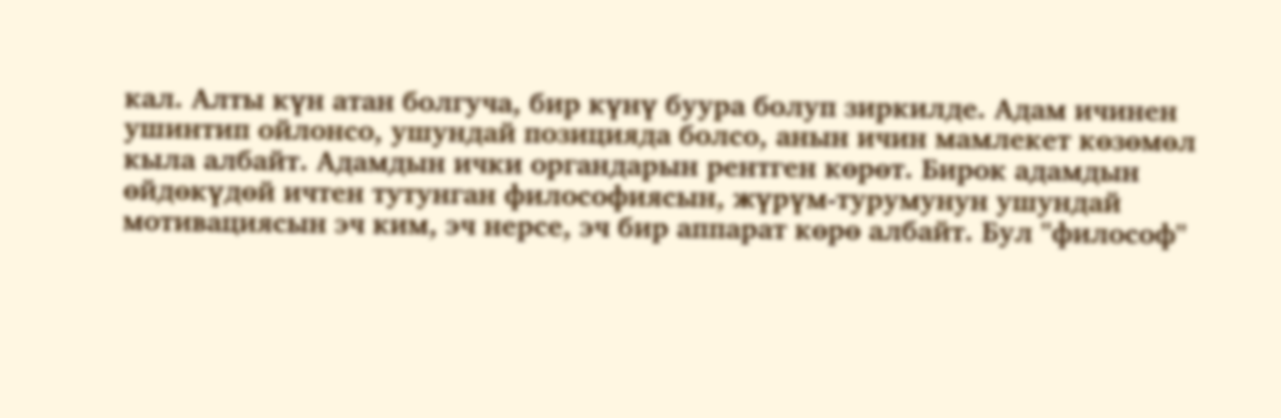кал. Алты күн атан болгуча, бир күнү буура болуп зиркилде. Адам ичинен ушинтип ойлонсо, ушундай позицияда болсо, анын ичин мамлекет көзөмөл кыла албайт. Адамдын ички органдарын рентген көрөт. Бирок адамдын өйдөкүдөй ичтен тутунган философиясын, жүрүм-турумунун ушундай мотивациясын эч ким, эч нерсе, эч бир аппарат көрө албайт. Бул "философ"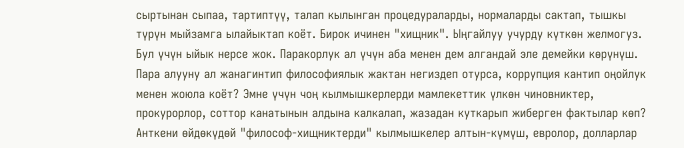сыртынан сыпаа, тартиптүү, талап кылынган процедураларды, нормаларды сактап, тышкы түрүн мыйзамга ылайыктап коёт. Бирок ичинен "хищник". Ыңгайлуу учурду күткөн желмогуз. Бул үчүн ыйык нерсе жок. Паракорлук ал үчүн аба менен дем алгандай эле демейки көрүнүш. Пара алууну ал жанагинтип философиялык жактан негиздеп отурса, коррупция кантип оңойлук менен жоюла коёт? Эмне үчүн чоң кылмышкерлерди мамлекеттик үлкөн чиновниктер, прокурорлор, соттор канатынын алдына калкалап, жазадан куткарып жиберген фактылар көп? Анткени өйдөкүдөй "философ-хищниктерди" кылмышкелер алтын-күмүш, евролор, долларлар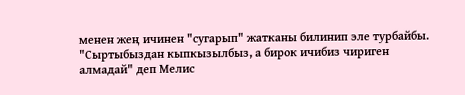менен жең ичинен "сугарып" жатканы билинип эле турбайбы. "Сыртыбыздан кыпкызылбыз, а бирок ичибиз чириген алмадай" деп Мелис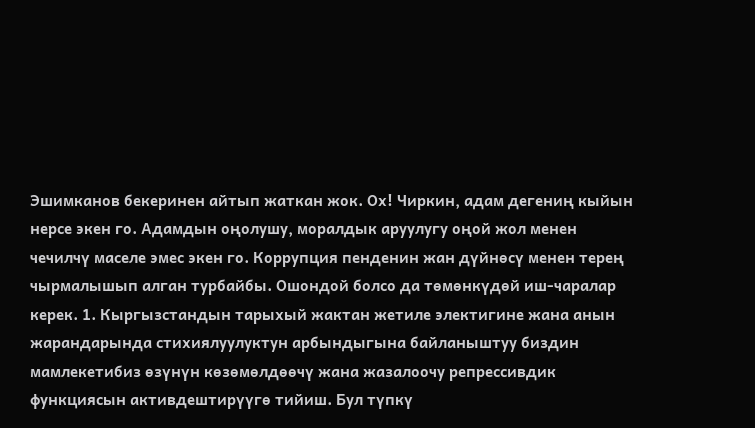Эшимканов бекеринен айтып жаткан жок. Ох! Чиркин, адам дегениң кыйын нерсе экен го. Адамдын оңолушу, моралдык аруулугу оңой жол менен чечилчү маселе эмес экен го. Коррупция пенденин жан дүйнөсү менен терең чырмалышып алган турбайбы. Ошондой болсо да төмөнкүдөй иш-чаралар керек. 1. Кыргызстандын тарыхый жактан жетиле электигине жана анын жарандарында стихиялуулуктун арбындыгына байланыштуу биздин мамлекетибиз өзүнүн көзөмөлдөөчү жана жазалоочу репрессивдик функциясын активдештирүүгө тийиш. Бул түпкү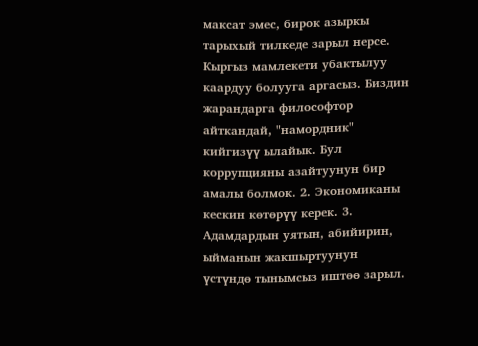максат эмес, бирок азыркы тарыхый тилкеде зарыл нерсе. Кыргыз мамлекети убактылуу каардуу болууга аргасыз. Биздин жарандарга философтор айткандай, "намордник" кийгизүү ылайык. Бул коррупцияны азайтуунун бир амалы болмок. 2. Экономиканы кескин көтөрүү керек. 3. Адамдардын уятын, абийирин, ыйманын жакшыртуунун үстүндө тынымсыз иштөө зарыл.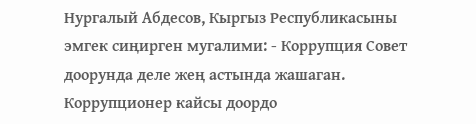Нургалый Абдесов, Кыргыз Республикасыны эмгек сиңирген мугалими: - Коррупция Совет доорунда деле жең астында жашаган. Коррупционер кайсы доордо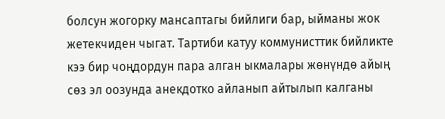болсун жогорку мансаптагы бийлиги бар, ыйманы жок жетекчиден чыгат. Тартиби катуу коммунисттик бийликте кээ бир чоңдордун пара алган ыкмалары жөнүндө айың сөз эл оозунда анекдотко айланып айтылып калганы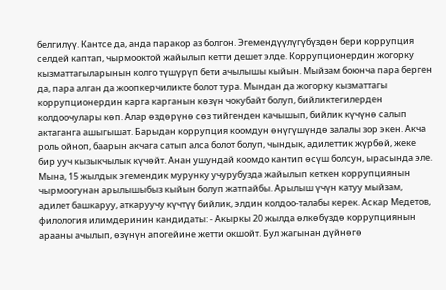белгилүү. Кантсе да, анда паракор аз болгон. Эгемендүүлүгүбүздөн бери коррупция селдей каптап, чырмооктой жайылып кетти дешет элде. Коррупционердин жогорку кызматтагыларынын колго түшүрүп бети ачылышы кыйын. Мыйзам боюнча пара берген да, пара алган да жоопкерчиликте болот тура. Мындан да жогорку кызматтагы коррупционердин карга карганын көзүн чокубайт болуп, бийликтегилерден колдоочулары көп. Алар өздөрүнө сөз тийгенден качышып, бийлик күчүнө салып актаганга ашыгышат. Барыдан коррупция коомдун өнүгүшүндө залалы зор экен. Акча роль ойноп, баарын акчага сатып алса болот болуп, чындык, адилеттик жүрбөй, жеке бир ууч кызыкчылык күчөйт. Анан ушундай коомдо кантип өсүш болсун, ырасында эле. Мына, 15 жылдык эгемендик мурунку учурубузда жайылып кеткен коррупциянын чырмоогунан арылышыбыз кыйын болуп жатпайбы. Арылыш үчүн катуу мыйзам, адилет башкаруу, аткаруучу күчтүү бийлик, элдин колдоо-талабы керек. Аскар Медетов, филология илимдеринин кандидаты: - Акыркы 20 жылда өлкөбүздө коррупциянын арааны ачылып, өзүнүн апогейине жетти окшойт. Бул жагынан дүйнөгө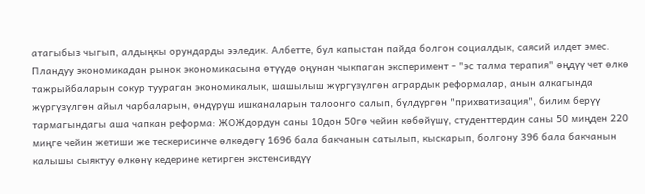атагыбыз чыгып, алдыңкы орундарды ээледик. Албетте, бул капыстан пайда болгон социалдык, саясий илдет эмес. Пландуу экономикадан рынок экономикасына өтүүдө оңунан чыкпаган эксперимент - "эс талма терапия" өңдүү чет өлкө тажрыйбаларын сокур туураган экономикалык, шашылыш жүргүзүлгөн агрардык реформалар, анын алкагында жүргүзүлгөн айыл чарбаларын, өндүрүш ишканаларын талоонго салып, бүлдүргөн "прихватизация", билим берүү тармагындагы аша чапкан реформа: ЖОЖдордун саны 10дон 50гө чейин көбөйүшү, студенттердин саны 50 миңден 220 миңге чейин жетиши же тескерисинче өлкөдөгү 1696 бала бакчанын сатылып, кыскарып, болгону 396 бала бакчанын калышы сыяктуу өлкөнү кедерине кетирген экстенсивдүү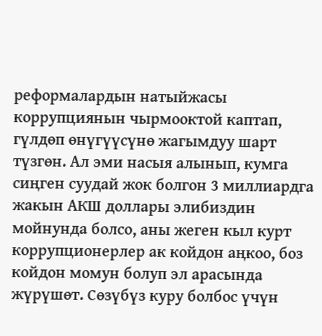реформалардын натыйжасы коррупциянын чырмооктой каптап, гүлдөп өнүгүүсүнө жагымдуу шарт түзгөн. Ал эми насыя алынып, кумга сиңген суудай жок болгон 3 миллиардга жакын АКШ доллары элибиздин мойнунда болсо, аны жеген кыл курт коррупционерлер ак койдон аңкоо, боз койдон момун болуп эл арасында жүрүшөт. Сөзүбүз куру болбос үчүн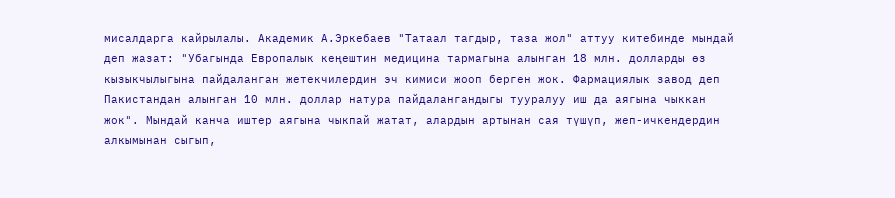мисалдарга кайрылалы. Академик А.Эркебаев "Татаал тагдыр, таза жол" аттуу китебинде мындай деп жазат: "Убагында Европалык кеңештин медицина тармагына алынган 18 млн. долларды өз кызыкчылыгына пайдаланган жетекчилердин эч кимиси жооп берген жок. Фармациялык завод деп Пакистандан алынган 10 млн. доллар натура пайдалангандыгы тууралуу иш да аягына чыккан жок". Мындай канча иштер аягына чыкпай жатат, алардын артынан сая түшүп, жеп-ичкендердин алкымынан сыгып,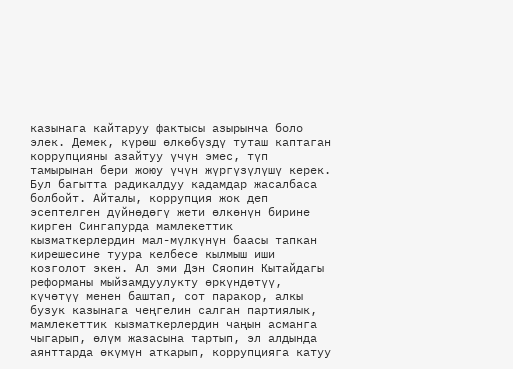казынага кайтаруу фактысы азырынча боло элек. Демек, күрөш өлкөбүздү туташ каптаган коррупцияны азайтуу үчүн эмес, түп тамырынан бери жоюу үчүн жүргүзүлүшү керек. Бул багытта радикалдуу кадамдар жасалбаса болбойт. Айталы, коррупция жок деп эсептелген дүйнөдөгү жети өлкөнүн бирине кирген Сингапурда мамлекеттик кызматкерлердин мал-мүлкүнүн баасы тапкан кирешесине туура келбесе кылмыш иши козголот экен. Ал эми Дэн Сяопин Кытайдагы реформаны мыйзамдуулукту өркүндөтүү, күчөтүү менен баштап, сот паракор, алкы бузук казынага чеңгелин салган партиялык, мамлекеттик кызматкерлердин чаңын асманга чыгарып, өлүм жазасына тартып, эл алдында аянттарда өкүмүн аткарып, коррупцияга катуу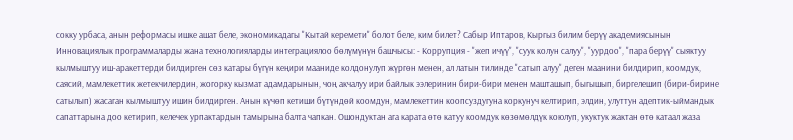сокку урбаса, анын реформасы ишке ашат беле, экономикадагы "Кытай керемети" болот беле, ким билет? Сабыр Иптаров, Кыргыз билим берүү академиясынын Инновациялык программаларды жана технологияларды интеграциялоо бөлүмүнүн башчысы: - Коррупция - "жеп ичүү", "суук колун салуу", "уурдоо", "пара берүү" сыяктуу кылмыштуу иш-аракеттерди билдирген сөз катары бүгүн кеңири мааниде колдонулуп жүргөн менен, ал латын тилинде "сатып алуу" деген маанини билдирип, коомдук, саясий, мамлекеттик жетекчилердин, жогорку кызмат адамдарынын, чоң акчалуу ири байлык ээлеринин бири-бири менен машташып, быгышып, биргелешип (бири-бирине сатылып) жасаган кылмыштуу ишин билдирген. Анын күчөп кетиши бүтүндөй коомдун, мамлекеттин коопсуздугуна коркунуч келтирип, элдин, улуттун адептик-ыймандык сапаттарына доо кетирип, келечек урпактардын тамырына балта чапкан. Ошондуктан ага карата өтө катуу коомдук көзөмөлдүк коюлуп, укуктук жактан өтө катаал жаза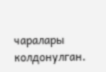чаралары колдонулган.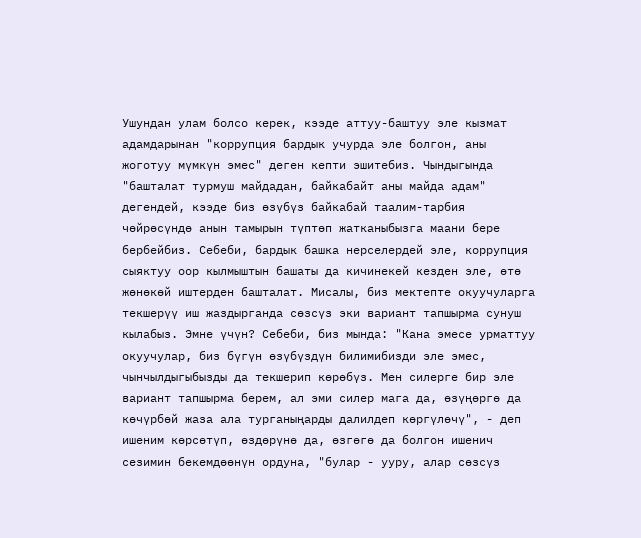Ушундан улам болсо керек, кээде аттуу-баштуу эле кызмат адамдарынан "коррупция бардык учурда эле болгон, аны жоготуу мүмкүн эмес" деген кепти эшитебиз. Чындыгында "башталат турмуш майдадан, байкабайт аны майда адам" дегендей, кээде биз өзүбүз байкабай таалим-тарбия чөйрөсүндө анын тамырын түптөп жатканыбызга маани бере бербейбиз. Себеби, бардык башка нерселердей эле, коррупция сыяктуу оор кылмыштын башаты да кичинекей кезден эле, өтө жөнөкөй иштерден башталат. Мисалы, биз мектепте окуучуларга текшерүү иш жаздырганда сөзсүз эки вариант тапшырма сунуш кылабыз. Эмне үчүн? Себеби, биз мында: "Кана эмесе урматтуу окуучулар, биз бүгүн өзүбүздүн билимибизди эле эмес, чынчылдыгыбызды да текшерип көрөбүз. Мен силерге бир эле вариант тапшырма берем, ал эми силер мага да, өзүңөргө да көчүрбөй жаза ала турганыңарды далилдеп көргүлөчү", - деп ишеним көрсөтүп, өздөрүнө да, өзгөгө да болгон ишенич сезимин бекемдөөнүн ордуна, "булар - ууру, алар сөзсүз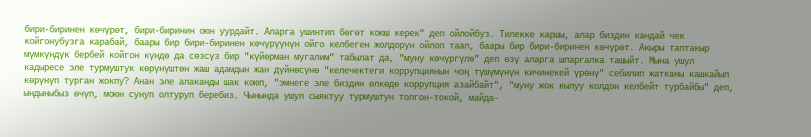бири-биринен көчүрөт, бири-биринин оюн уурдайт. Аларга ушинтип бөгөт коюш керек" деп ойлойбуз. Тилекке каршы, алар биздин кандай чек койгонубузга карабай, баары бир бири-биринен көчүрүүнүн ойго келбеген жолдорун ойлоп таап, баары бир бири-биринен көчүрөт. Акыры таптакыр мүмкүндүк бербей койгон күндө да сөзсүз бир "күйөрман мугалим" табылат да, "муну көчүргүлө" деп өзү аларга шпаргалка ташыйт. Мына ушул кадыресе эле турмуштук көрүнүштөн жаш адамдын жан дүйнөсүнө "келечектеги коррупциянын чоң түшүмүнүн кичинекей үрөнү" себилип жатканы кашкайып көрүнүп турган жокпу? Анан эле алаканды шак коюп, "эмнеге эле биздин өлкөдө коррупция азайбайт", "муну жок кылуу колдон келбейт турбайбы" деп, ындыныбыз өчүп, моюн сунуп олтуруп беребиз. Чынында ушул сыяктуу турмуштун толгон-токой, майда-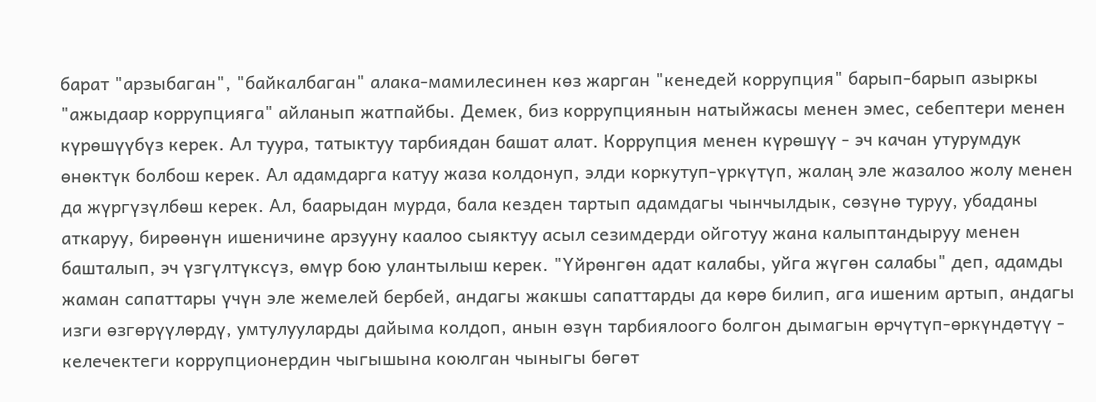барат "арзыбаган", "байкалбаган" алака-мамилесинен көз жарган "кенедей коррупция" барып-барып азыркы "ажыдаар коррупцияга" айланып жатпайбы. Демек, биз коррупциянын натыйжасы менен эмес, себептери менен күрөшүүбүз керек. Ал туура, татыктуу тарбиядан башат алат. Коррупция менен күрөшүү - эч качан утурумдук өнөктүк болбош керек. Ал адамдарга катуу жаза колдонуп, элди коркутуп-үркүтүп, жалаң эле жазалоо жолу менен да жүргүзүлбөш керек. Ал, баарыдан мурда, бала кезден тартып адамдагы чынчылдык, сөзүнө туруу, убаданы аткаруу, бирөөнүн ишеничине арзууну каалоо сыяктуу асыл сезимдерди ойготуу жана калыптандыруу менен башталып, эч үзгүлтүксүз, өмүр бою улантылыш керек. "Үйрөнгөн адат калабы, уйга жүгөн салабы" деп, адамды жаман сапаттары үчүн эле жемелей бербей, андагы жакшы сапаттарды да көрө билип, ага ишеним артып, андагы изги өзгөрүүлөрдү, умтулууларды дайыма колдоп, анын өзүн тарбиялоого болгон дымагын өрчүтүп-өркүндөтүү - келечектеги коррупционердин чыгышына коюлган чыныгы бөгөт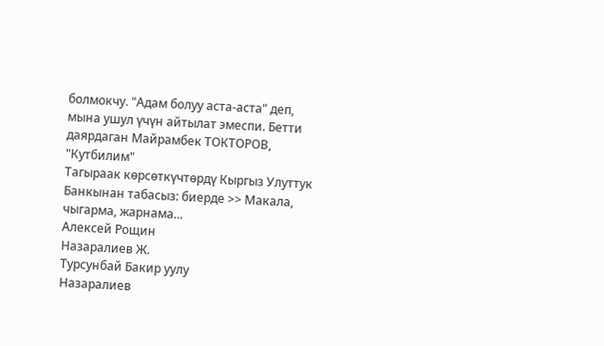болмокчу. "Адам болуу аста-аста" деп, мына ушул үчүн айтылат эмеспи. Бетти даярдаган Майрамбек ТОКТОРОВ, "Кутбилим"
Тагыраак көрсөткүчтөрдү Кыргыз Улуттук Банкынан табасыз: биерде >> Макала, чыгарма, жарнама...
Алексей Рощин
Назаралиев Ж.
Турсунбай Бакир уулу
Назаралиев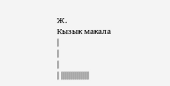Ж.
Кызык макала
|
|
|
| ||||||||||||||